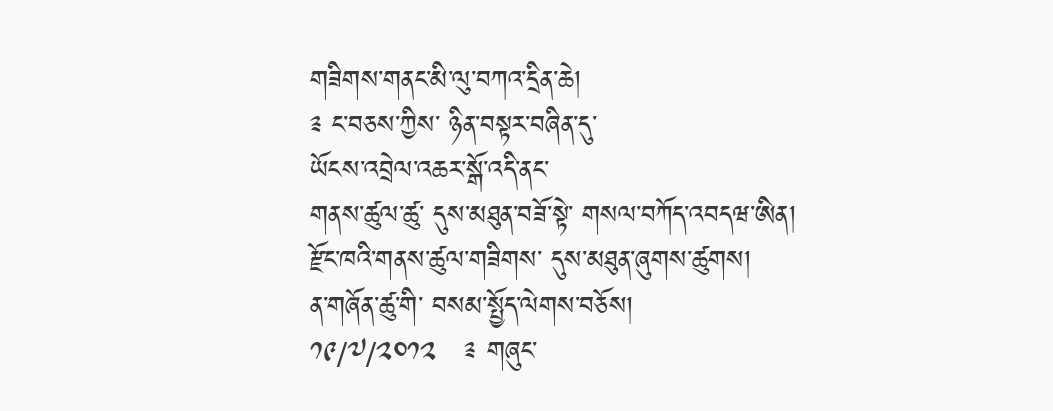གཟིགས་གནང་མི་ལུ་བཀའ་དྲིན་ཆེ།
༉ ང་བཅས་ཀྱིས་ ཉིན་བསྟར་བཞིན་དུ་
ཡོངས་འབྲེལ་འཆར་སྒོ་འདི་ནང་
གནས་ཚུལ་ཚུ་ དུས་མཐུན་བཟོ་སྟེ་ གསལ་བཀོད་འབདཝ་ཨིན།
རྫོང་ཁའི་གནས་ཚུལ་གཟིགས་ དུས་མཐུན་ཞུགས་ཚུགས།
ན་གཞོན་ཚུ་གི་ བསམ་སྤྱོད་ལེགས་བཅོས།
༡༩/༧/༢༠༡༢   ༉ གཞུང་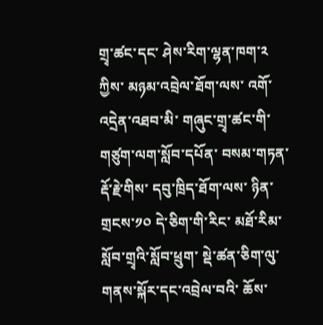གྲྭ་ཚང་དང་ ཤེས་རིག་ལྷན་ཁག་༢ ཀྱིས་ མཉམ་འབྲེལ་ཐོག་ལས་ འགོ་འདྲེན་འཐབ་མི་ གཞུང་གྲྭ་ཚང་གི་ གཙུག་ལག་སློབ་དཔོན་ བསམ་གཏན་རྡོ་རྗེ་གིས་ དབུ་ཁྲིད་ཐོག་ལས་ ཉིན་གྲངས་༡༠ དེ་ཅིག་གི་རིང་ མཐོ་རིམ་སློབ་གྲྭའི་སློབ་ཕྲུག་ སྡེ་ཚན་ཅིག་ལུ་ གནས་སྐོར་དང་འབྲེལ་བའི་ ཆོས་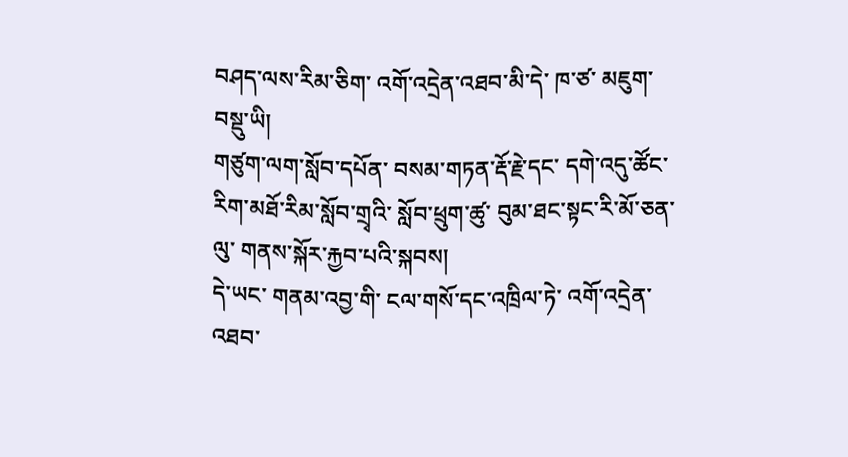བཤད་ལས་རིམ་ཅིག་ འགོ་འདྲེན་འཐབ་མི་དེ་ ཁ་ཙ་ མཇུག་བསྡུ་ཡི།
གཙུག་ལག་སློབ་དཔོན་ བསམ་གཏན་རྡོ་རྗེ་དང་ དགེ་འདུ་ཚོང་རིག་མཐོ་རིམ་སློབ་གྲྭའི་ སློབ་ཕྲུག་ཚུ་ བུམ་ཐང་སྟང་རི་མོ་ཅན་ལུ་ གནས་སྐོར་རྐྱབ་པའི་སྐབས།
དེ་ཡང་ གནམ་འབྱ་གི་ ངལ་གསོ་དང་འཁྲིལ་ཏེ་ འགོ་འདྲེན་འཐབ་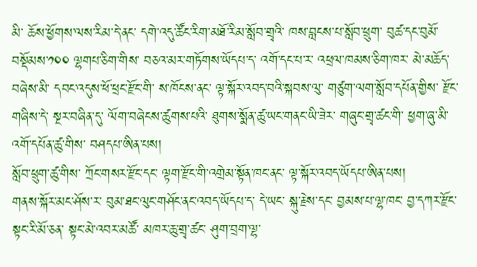མི་ ཆོས་ཕྱོགས་ལས་རིམ་དེ་ནང་ དགེ་འདུ་ཚོང་རིག་མཐོ་རིམ་སློབ་གྲྭའི་ ཁས་བླངས་པ་སློབ་ཕྲུག་ བུཚ་དང་བུམོ་བསྡོམས་༡༠༠ ལྷགཔ་ཅིག་གིས་ བཅའ་མར་གཏོགས་ཡོདཔ་ད་ འགོ་དང་པ་ར་ འཕྲལ་ཁམས་ཅིག་ཁར་ མེ་མཆོད་བཞེས་མི་ དབང་འདུས་ཕོ་ཕྲང་རྫོང་གི་ ས་ཁོངས་ནང་ ལྟ་སྐོར་འབད་བའི་སྐབས་ལུ་ གཙུག་ལག་སློབ་དཔོན་གྱིས་ རྫོང་གཞིས་དེ་ སྔར་བཞིན་དུ་ ལོག་བཞེངས་ཚུགས་པའི་ ཐུགས་སྨོན་ཚུ་ཡང་གནང་ཡི་ཟེར་ གཞུང་གྲྭ་ཚང་གི་ ཕྱག་ཞུ་མི་ འགོ་དཔོན་ཚུ་གིས་ བཤདཔ་ཨིན་པས།
སློབ་ཕྲུག་ཚུ་གིས་ ཀྲོང་གསར་རྫོང་དང་ ལྟག་རྫོང་གི་འགྲེམ་སྟོན་ཁང་ནང་ ལྟ་སྐོར་འབད་ཡོདཔ་ཨིན་པས།
གནས་སྐོར་མང་ཤོས་ར་ བུམ་ཐང་ལུང་གཤོང་ནང་འབད་ཡོདཔ་ད་ དེ་ཡང་ སྐུ་རྗེས་དང་ བྱམས་པ་ལྷ་ཁང་ བྱ་དཀར་རྫོང་ སྟང་རི་མོ་ཅན་ སྟང་མེ་འབར་མཚོ་ མཁར་ཆུ་གྲྭ་ཚང་ ཤུག་བྲག་ལྷ་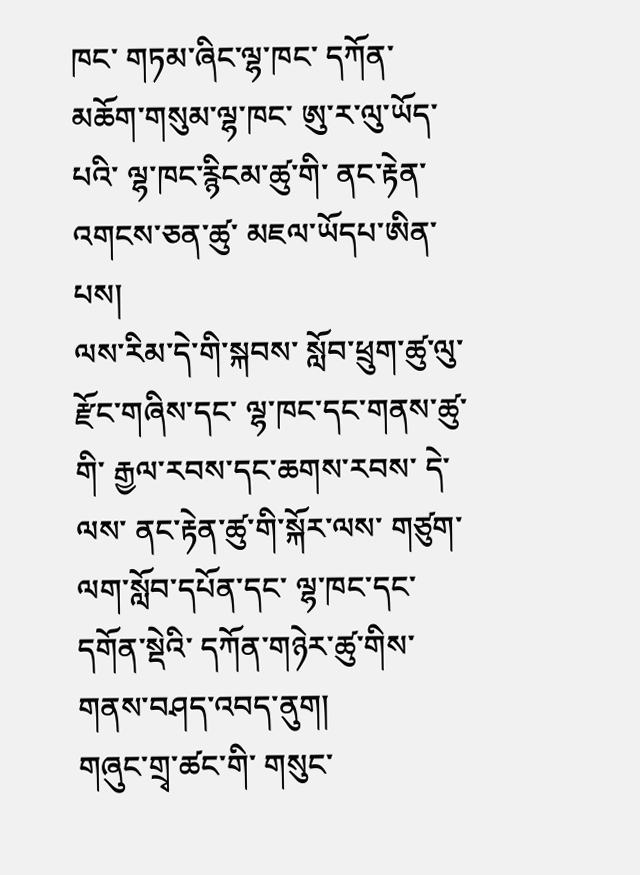ཁང་ གཏམ་ཞིང་ལྷ་ཁང་ དཀོན་མཆོག་གསུམ་ལྷ་ཁང་ ཨུ་ར་ལུ་ཡོད་པའི་ ལྷ་ཁང་རྙིངམ་ཚུ་གི་ ནང་རྟེན་འགངས་ཅན་ཚུ་ མཇལ་ཡོདཔ་ཨིན་པས།
ལས་རིམ་དེ་གི་སྐབས་ སློབ་ཕྲུག་ཚུ་ལུ་ རྫོང་གཞིས་དང་ ལྷ་ཁང་དང་གནས་ཚུ་གི་ རྒྱལ་རབས་དང་ཆགས་རབས་ དེ་ལས་ ནང་རྟེན་ཚུ་གི་སྐོར་ལས་ གཙུག་ལག་སློབ་དཔོན་དང་ ལྷ་ཁང་དང་དགོན་སྡེའི་ དཀོན་གཉེར་ཚུ་གིས་ གནས་བཤད་འབད་ནུག།
གཞུང་གྲྭ་ཚང་གི་ གསུང་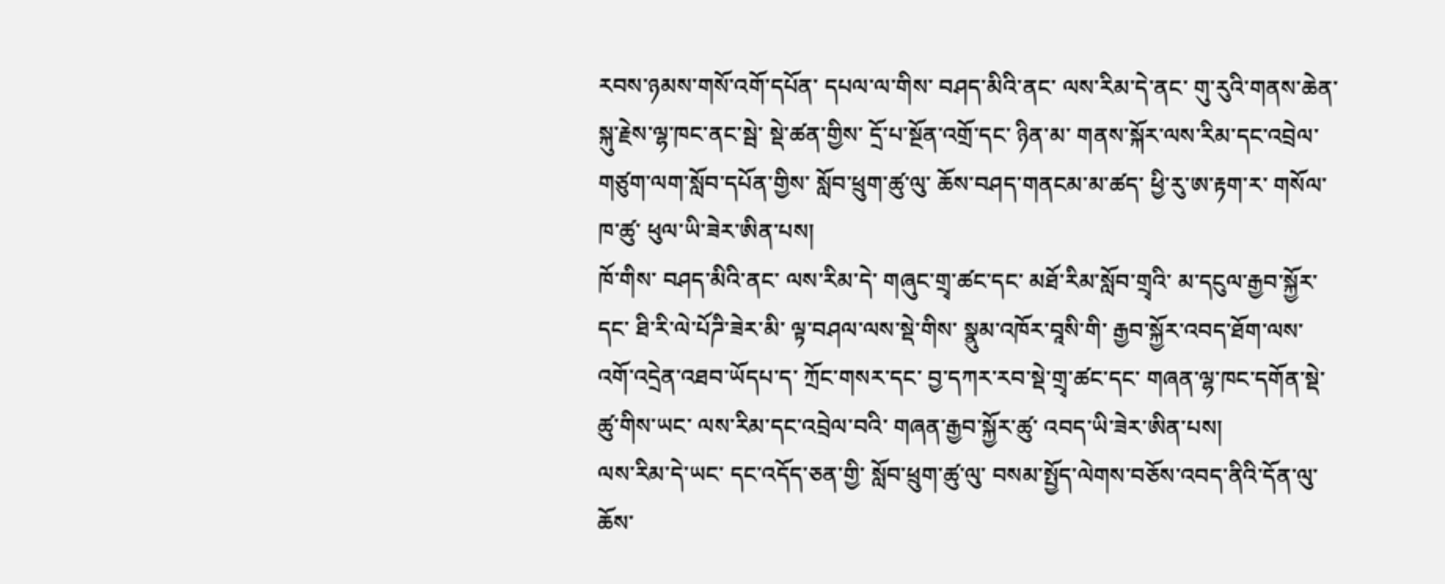རབས་ཉམས་གསོ་འགོ་དཔོན་ དཔལ་ལ་གིས་ བཤད་མིའི་ནང་ ལས་རིམ་དེ་ནང་ གུ་རུའི་གནས་ཆེན་ སྐུ་རྗེས་ལྷ་ཁང་ནང་སྦེ་ སྡེ་ཚན་གྱིས་ དྲོ་པ་སྔོན་འགྲོ་དང་ ཉིན་མ་ གནས་སྐོར་ལས་རིམ་དང་འབྲེལ་ གཙུག་ལག་སློབ་དཔོན་གྱིས་ སློབ་ཕྲུག་ཚུ་ལུ་ ཆོས་བཤད་གནངམ་མ་ཚད་ ཕྱི་རུ་ཨ་རྟག་ར་ གསོལ་ཁ་ཚུ་ ཕུལ་ཡི་ཟེར་ཨིན་པས།
ཁོ་གིས་ བཤད་མིའི་ནང་ ལས་རིམ་དེ་ གཞུང་གྲྭ་ཚང་དང་ མཐོ་རིམ་སློབ་གྲྭའི་ མ་དངུལ་རྒྱབ་སྐྱོར་དང་ ཐི་རི་ལེ་པོཌི་ཟེར་མི་ ལྟ་བཤལ་ལས་སྡེ་གིས་ སྣུམ་འཁོར་བཱསི་གི་ རྒྱབ་སྐྱོར་འབད་ཐོག་ལས་ འགོ་འདྲེན་འཐབ་ཡོདཔ་ད་ ཀྲོང་གསར་དང་ བྱ་དཀར་རབ་སྡེ་གྲྭ་ཚང་དང་ གཞན་ལྷ་ཁང་དགོན་སྡེ་ཚུ་གིས་ཡང་ ལས་རིམ་དང་འབྲེལ་བའི་ གཞན་རྒྱབ་སྐྱོར་ཚུ་ འབད་ཡི་ཟེར་ཨིན་པས།
ལས་རིམ་དེ་ཡང་ དང་འདོད་ཅན་གྱི་ སློབ་ཕྲུག་ཚུ་ལུ་ བསམ་སྤྱོད་ལེགས་བཅོས་འབད་ནིའི་དོན་ལུ་ ཆོས་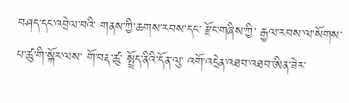བཤད་དང་འབྲེལ་བའི་ གནས་ཀྱི་ཆགས་རབས་དང་ རྫོང་གཞིས་ཀྱི་ རྒྱལ་རབས་ལ་སོགས་པ་ཚུ་གི་སྐོར་ལས་ གོ་བརྡ་ཚུ་ སྤྲོད་ནིའི་དོན་ལུ་ འགོ་འདྲེན་འཐབ་འཐབ་ཨིན་ཟེར་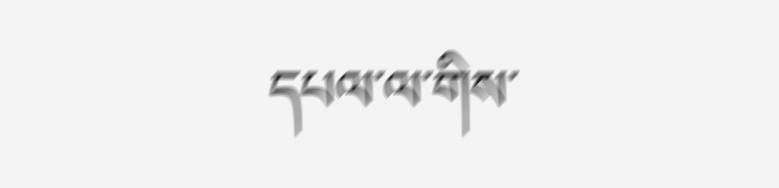དཔལ་ལ་གིས་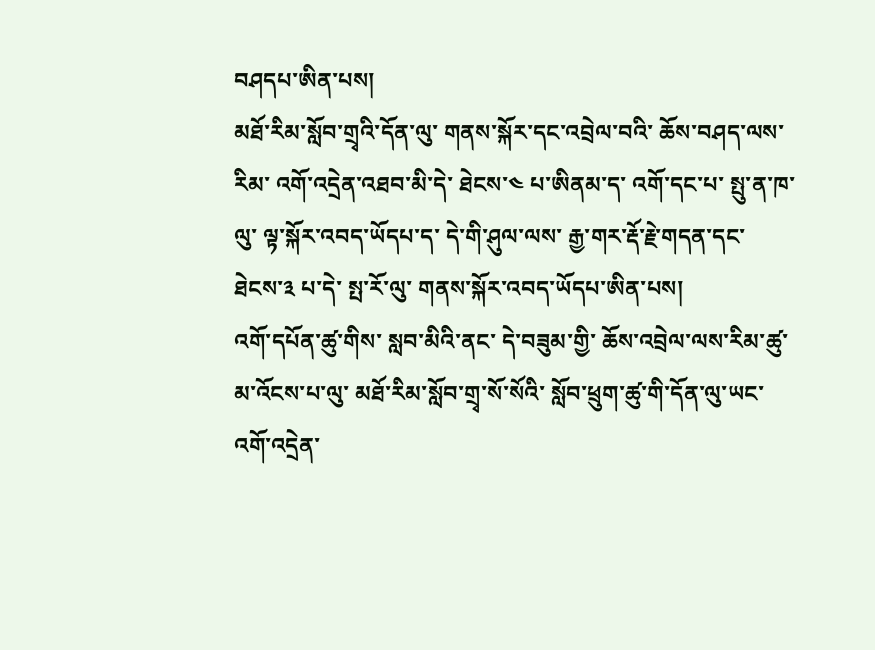བཤདཔ་ཨིན་པས།
མཐོ་རིམ་སློབ་གྲྭའི་དོན་ལུ་ གནས་སྐོར་དང་འབྲེལ་བའི་ ཆོས་བཤད་ལས་རིམ་ འགོ་འདྲེན་འཐབ་མི་དེ་ ཐེངས་༤ པ་ཨིནམ་ད་ འགོ་དང་པ་ སྤུ་ན་ཁ་ལུ་ ལྟ་སྐོར་འབད་ཡོདཔ་ད་ དེ་གི་ཤུལ་ལས་ རྒྱ་གར་རྡོ་རྗེ་གདན་དང་ ཐེངས་༣ པ་དེ་ སྤ་རོ་ལུ་ གནས་སྐོར་འབད་ཡོདཔ་ཨིན་པས།
འགོ་དཔོན་ཚུ་གིས་ སླབ་མིའི་ནང་ དེ་བཟུམ་གྱི་ ཆོས་འབྲེལ་ལས་རིམ་ཚུ་ མ་འོངས་པ་ལུ་ མཐོ་རིམ་སློབ་གྲྭ་སོ་སོའི་ སློབ་ཕྲུག་ཚུ་གི་དོན་ལུ་ཡང་ འགོ་འདྲེན་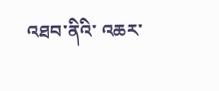འཐབ་ནིའི་ འཆར་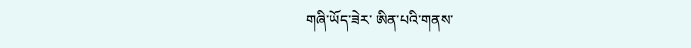གཞི་ཡོད་ཟེར་ ཨིན་པའི་གནས་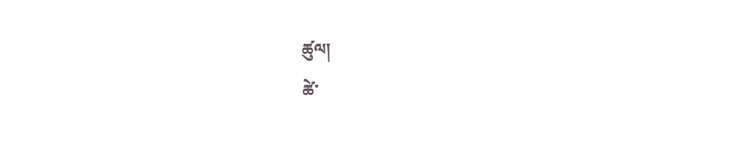ཚུལ།
ཚེ་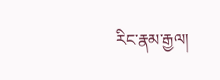རིང་རྣམ་རྒྱལ།